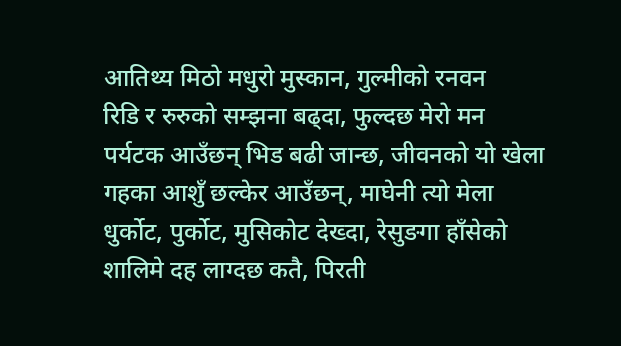आतिथ्य मिठो मधुरो मुस्कान, गुल्मीको रनवन
रिडि र रुरुको सम्झना बढ्दा, फुल्दछ मेरो मन
पर्यटक आउँछन् भिड बढी जान्छ, जीवनको यो खेला
गहका आशुँ छल्केर आउँछन्, माघेनी त्यो मेला
धुर्कोट, पुर्कोट, मुसिकोट देख्दा, रेसुङगा हाँसेको
शालिमे दह लाग्दछ कतै, पिरती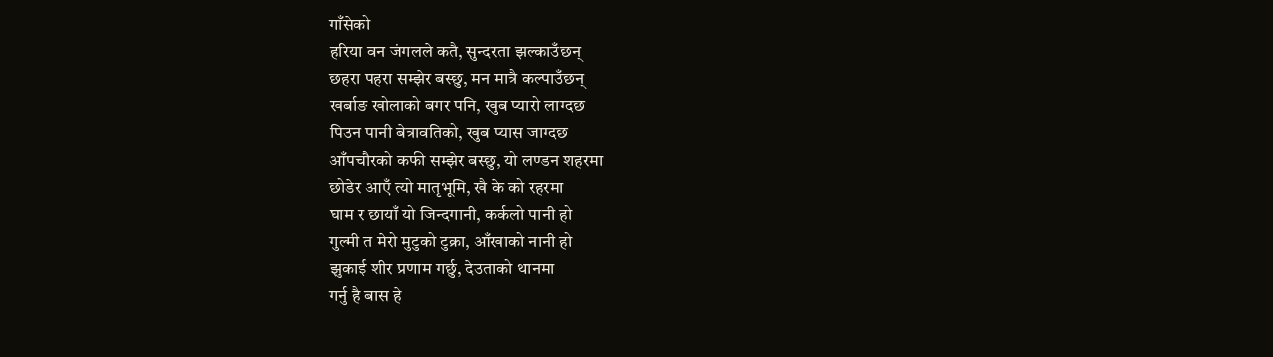गाँसेको
हरिया वन जंगलले कतै, सुन्दरता झल्काउँछन्
छहरा पहरा सम्झेर बस्छु, मन मात्रै कल्पाउँछन्
खर्बाङ खोलाको बगर पनि, खुब प्यारो लाग्दछ
पिउन पानी बेत्रावतिको, खुब प्यास जाग्दछ
आँपचौरको कफी सम्झेर बस्छु, यो लण्डन शहरमा
छोडेर आएँ त्यो मातृभूमि, खै के को रहरमा
घाम र छायाँ यो जिन्दगानी, कर्कलो पानी हो
गुल्मी त मेरो मुटुको टुक्रा, आँखाको नानी हो
झुकाई शीर प्रणाम गर्छु, देउताको थानमा
गर्नु है बास हे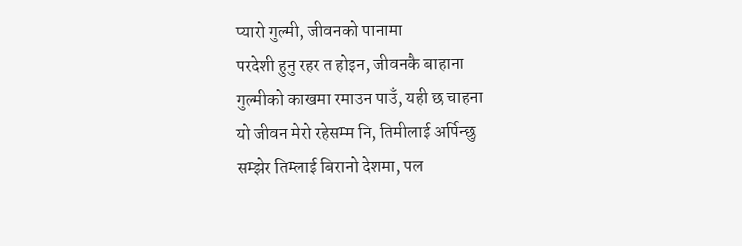प्यारो गुल्मी, जीवनको पानामा
परदेशी हुनु रहर त होइन, जीवनकै बाहाना
गुल्मीको काखमा रमाउन पाउँ, यही छ चाहना
यो जीवन मेरो रहेसम्म नि, तिमीलाई अर्पिन्छु
सम्झेर तिम्लाई बिरानो देशमा, पल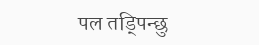पल तड्पिन्छु